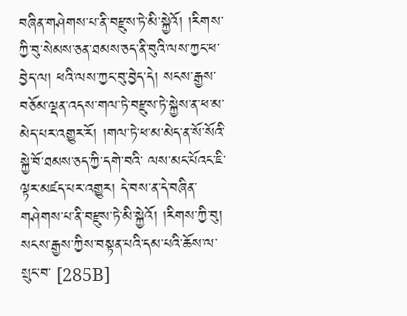བཞིན་གཤེགས་པ་ནི་བརྫུས་ཏེ་མི་སྐྱེའོ། །རིགས་ཀྱི་བུ་སེམས་ཅན་ཐམས་ཅད་ནི་བུའི་ལས་ཀྱང་ཕ་ བྱེད་ལ། ཕའི་ལས་ཀྱང་བུ་བྱེད་དེ། སངས་རྒྱས་བཅོམ་ལྡན་འདས་གལ་ཏེ་བརྫུས་ཏེ་སྐྱེས་ན་ཕ་མ་མེད་པར་འགྱུར་རོ། །གལ་ཏེ་ཕ་མ་མེད་ན་སོ་སོའི་སྐྱེ་བོ་ཐམས་ཅད་ཀྱི་དགེ་བའི་ ལས་མང་པོའང་ཇི་ལྟར་མཛད་པར་འགྱུར། དེ་བས་ན་དེ་བཞིན་གཤེགས་པ་ནི་བརྫུས་ཏེ་མི་སྐྱེའོ། །རིགས་ཀྱི་བུ། སངས་རྒྱས་ཀྱིས་བསྟན་པའི་དམ་པའི་ཆོས་ལ་སྲུང་བ་ [285B]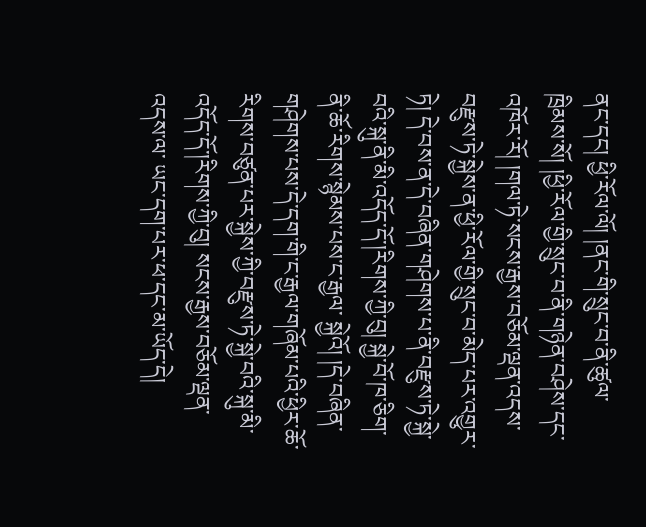ནང་དང། ཕྱི་རོལ་ལོ། །ནང་གི་སྲུང་བ་ནི་ཚུལ་ཁྲིམས་སོ། །ཕྱི་རོལ་གྱི་སྲུང་བ་ནི་གཉེན་བཤེས་དང་འཁོར་རོ། །གལ་ཏེ་སངས་རྒྱས་བཅོམ་ལྡན་འདས་ བརྫུས་ཏེ་སྐྱེས་ན་ཕྱི་རོལ་གྱི་སྲུང་བ་མེད་པར་འགྱུར་ཏེ། དེ་བས་ན་དེ་བཞིན་གཤེགས་པ་ནི་བརྫུས་ཏེ་སྐྱེ་བའི་སྐུ་ནི་མི་འདོད་དོ་།རིགས་ཀྱི་བུ། སྐྱེ་བོ་ཁ་ཅིག་ནི་ཆོ་རིགས་སྙེམས་པས་ང་རྒྱལ་ སྐྱེའོ། །དེ་བཞིན་གཤེགས་པས་དེ་དག་གི་ང་རྒྱལ་གཞོམ་པའི་ཕྱིར་ཆོ་རིགས་བཙུན་པར་སྐྱེས་ཀྱི་བརྫུས་ཏེ་སྐྱེ་བའི་སྐུ་མི་འདོད་དོ་།རིགས་ཀྱི་བུ། སངས་རྒྱས་བཅོམ་ལྡན་འདས་ལ་ ཡང་དག་པར་ཕ་དང་མ་ཡོད་དེ།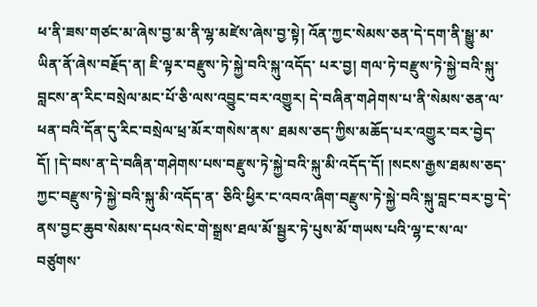ཕ་ནི་ཟས་གཙང་མ་ཞེས་བྱ་མ་ནི་ལྷ་མཛེས་ཞེས་བྱ་སྟེ། འོན་ཀྱང་སེམས་ཅན་དེ་དག་ནི་སྒྱུ་མ་ཡིན་ནོ་ཞེས་བརྗོད་ན། ཇི་ལྟར་བརྫུས་ཏེ་སྐྱེ་བའི་སྐུ་འདོད་ པར་བྱ། གལ་ཏེ་བརྫུས་ཏེ་སྐྱེ་བའི་སྐུ་བླངས་ན་རིང་བསྲེལ་མང་པོ་ཅི་ལས་འབྱུང་བར་འགྱུར། དེ་བཞིན་གཤེགས་པ་ནི་སེམས་ཅན་ལ་ཕན་བའི་དོན་དུ་རིང་བསྲེལ་ཕྲ་མོར་གསེས་ནས་ ཐམས་ཅད་ཀྱིས་མཆོད་པར་འགྱུར་བར་བྱེད་དོ། །དེ་བས་ན་དེ་བཞིན་གཤེགས་པས་བརྫུས་ཏེ་སྐྱེ་བའི་སྐུ་མི་འདོད་དོ། །སངས་རྒྱས་ཐམས་ཅད་ཀྱང་བརྫུས་ཏེ་སྐྱེ་བའི་སྐུ་མི་འདོད་ན་ ཅིའི་ཕྱིར་ང་འབའ་ཞིག་བརྫུས་ཏེ་སྐྱེ་བའི་སྐུ་བླང་བར་བྱ་དེ་ནས་བྱང་ཆུབ་སེམས་དཔའ་སེང་གེ་སྒྲས་ཐལ་མོ་སྦྱར་ཏེ་པུས་མོ་གཡས་པའི་ལྷ་ང་ས་ལ་བཙུགས་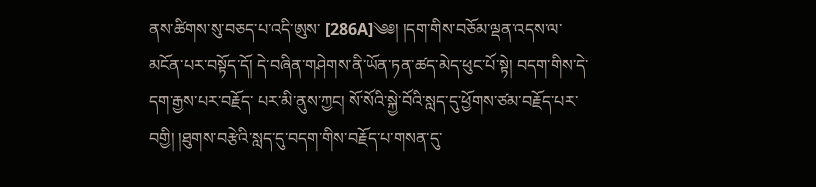ནས་ཚིགས་སུ་བཅད་པ་འདི་ཨུས་ [286A]༄༅། །དག་གིས་བཅོམ་ལྡན་འདས་ལ་མངོན་པར་བསྟོད་དོ། དེ་བཞིན་གཤེགས་ནི་ཡོན་ཏན་ཚད་མེད་ཕུང་པོ་སྟེ། བདག་གིས་དེ་དག་རྒྱས་པར་བརྗོད་ པར་མི་ནུས་ཀྱང། སོ་སོའི་སྐྱེ་བོའི་སླད་དུ་ཕྱོགས་ཙམ་བརྗོད་པར་བགྱི། །ཐུགས་བརྩེའི་སླད་དུ་བདག་གིས་བརྗོད་པ་གསན་དུ་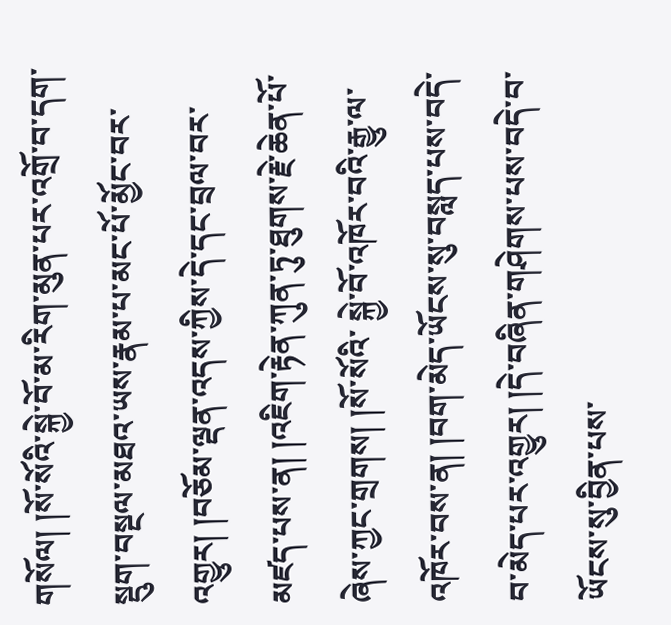གསོལ། །སོ་སོའི་སྐྱེ་བོ་མ་རིག་མུན་པར་འགྲོ་བ་དག་ སྡུག་བསྔལ་མཐའ་ཡས་རྣམ་པ་མང་པོ་མྱོང་བར་འགྱུར། །བཅོམ་ལྡན་འདས་ཀྱིས་དེ་དང་བྲལ་བར་མཛད་པས་ན། །འཇིག་རྟེན་ཀུན་ཏུ་ཐུགས་རྗེ་ཆེན་པོ་ཞེས་ཀྱང་གྲགས། །སོ་སོའི་ སྐྱེ་བོ་འཁོར་བའི་རྒྱུ་ལ་འཁོར་བས་ན། །བག་མེད་ཡོངས་སུ་བསླད་པས་བདེ་བ་མེད་པར་འགྱུར། །དེ་བཞིན་གཤེགས་པས་བདེ་བ་ཡོངས་སུ་བྱིན་པས་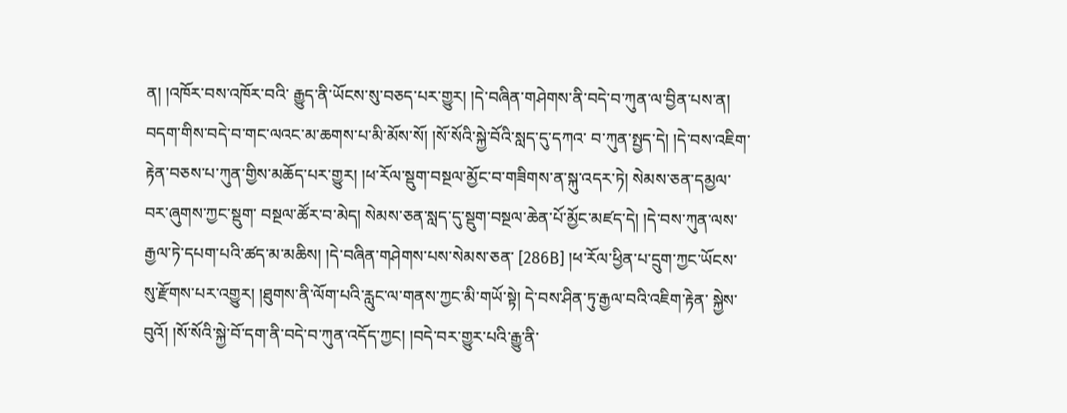ན། །འཁོར་བས་འཁོར་བའི་ རྒྱུད་ནི་ཡོངས་སུ་བཅད་པར་གྱུར། །དེ་བཞིན་གཤེགས་ནི་བདེ་བ་ཀུན་ལ་བྱིན་པས་ན། བདག་གིས་བདེ་བ་གང་ལའང་མ་ཆགས་པ་མི་མོས་སོ། །སོ་སོའི་སྐྱེ་བོའི་སླད་དུ་དཀའ་ བ་ཀུན་སྤྱད་དེ། །དེ་བས་འཇིག་རྟེན་བཅས་པ་ཀུན་གྱིས་མཆོད་པར་གྱུར། །ཕ་རོལ་སྡུག་བསྔལ་མྱོང་བ་གཟིགས་ན་སྐུ་འདར་ཏེ། སེམས་ཅན་དམྱལ་བར་ཞུགས་ཀྱང་སྡུག་ བསྔལ་ཚོར་བ་མེད། སེམས་ཅན་སླད་དུ་སྡུག་བསྔལ་ཆེན་པོ་མྱོང་མཛད་དེ། །དེ་བས་ཀུན་ལས་རྒྱལ་ཏེ་དཔག་པའི་ཚད་མ་མཆིས། །དེ་བཞིན་གཤེགས་པས་སེམས་ཅན་ [286B] །ཕ་རོལ་ཕྱིན་པ་དྲུག་ཀྱང་ཡོངས་སུ་རྫོགས་པར་འགྱུར། །ཐུགས་ནི་ལོག་པའི་རླུང་ལ་གནས་ཀྱང་མི་གཡོ་སྟེ། དེ་བས་ཤིན་ཏུ་རྒྱལ་བའི་འཇིག་རྟེན་ སྐྱེས་བུའོ། །སོ་སོའི་སྐྱེ་བོ་དག་ནི་བདེ་བ་ཀུན་འདོད་ཀྱང། །བདེ་བར་གྱུར་པའི་རྒྱུ་ནི་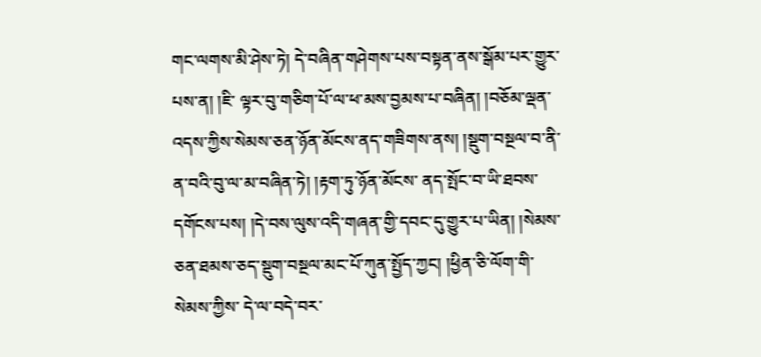གང་ལགས་མི་ཤེས་ཏེ། དེ་བཞིན་གཤེགས་པས་བསྟན་ནས་སྒོམ་པར་གྱུར་པས་ན། །ཇི་ ལྟར་བུ་གཅིག་པོ་ལ་ཕ་མས་བྱམས་པ་བཞིན། །བཅོམ་ལྡན་འདས་ཀྱིས་སེམས་ཅན་ཉོན་མོངས་ནད་གཟིགས་ནས། །སྡུག་བསྔལ་བ་ནི་ན་བའི་བུ་ལ་མ་བཞིན་ཏེ། །རྟག་ཏུ་ཉོན་མོངས་ ནད་སྤོང་བ་ཡི་ཐབས་དགོངས་པས། །དེ་བས་ལུས་འདི་གཞན་གྱི་དབང་དུ་གྱུར་པ་ཡིན། །སེམས་ཅན་ཐམས་ཅད་སྡུག་བསྔལ་མང་པོ་ཀུན་སྤྱོད་ཀྱང། །ཕྱིན་ཅི་ལོག་གི་སེམས་ཀྱིས་ དེ་ལ་བདེ་བར་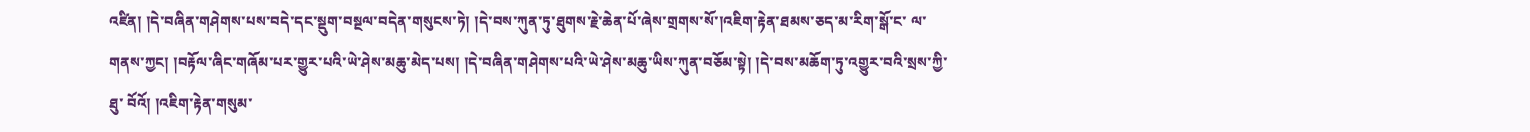འཛིན། །དེ་བཞིན་གཤེགས་པས་བདེ་དང་སྡུག་བསྔལ་བདེན་གསུངས་ཏེ། །དེ་བས་ཀུན་ཏུ་ཐུགས་རྗེ་ཆེན་པོ་ཞེས་གྲགས་སོ་།འཇིག་རྟེན་ཐམས་ཅད་མ་རིག་སྒོ་ང་ ལ་གནས་ཀྱང། །བརྟོལ་ཞིང་གཞོམ་པར་གྱུར་པའི་ཡེ་ཤེས་མཆུ་མེད་པས། །དེ་བཞིན་གཤེགས་པའི་ཡེ་ཤེས་མཆུ་ཡིས་ཀུན་བཅོམ་སྟེ། །དེ་བས་མཆོག་ཏུ་འགྱུར་བའི་སྲས་ཀྱི་ཐུ་ བོའོ། །འཇིག་རྟེན་གསུམ་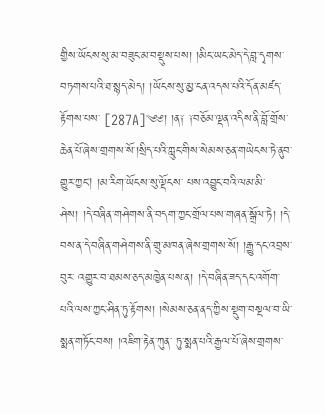གྱིས་ཡོངས་སུ་མ་བཟུང་མ་བསྡུས་པས། །མིང་ཡང་མེད་དེ་བླ་དྭགས་བཏགས་པའི་ཐ་སྙད་མེད། །ཡོངས་སུ་མྱ་ངན་འདས་པའི་དོན་མཛད་རྟོགས་པས་ [287A]༄༅། །ན༑ ༑བཅོམ་ལྡན་འདིས་ནི་བློ་གྲོས་ཆེན་པོ་ཞེས་གྲགས་སོ་།སྲིད་པའི་ཀླུང་གིས་སེམས་ཅན་གཡེངས་ཏེ་ནུབ་གྱུར་ཀྱང། །མ་རིག་ཡོངས་སུ་ལྡོངས་ པས་འབྱུང་བའི་ལམ་མི་ཤེས། །དེ་བཞིན་གཤེགས་ནི་བདག་ཀྱང་གྲོལ་པས་གཞན་སྒྲོལ་ཏེ། །དེ་བས་ན་དེ་བཞིན་གཤེགས་ནི་གྲུ་མཁན་ཞེས་གྲགས་སོ། །རྒྱུ་དང་འབྲས་བུར་ འགྱུར་བ་ཐམས་ཅད་མཁྱེན་པས་ན། །དེ་བཞིན་ཟད་དང་འགོག་པའི་ལས་ཀྱང་ཤིན་ཏུ་རྟོགས། །སེམས་ཅན་ནད་ཀྱིས་སྡུག་བསྔལ་བ་ཡི་སྨན་གཏོང་བས། །འཇིག་རྟེན་ཀུན་ ཏུ་སྨན་པའི་རྒྱལ་པོ་ཞེས་གྲགས་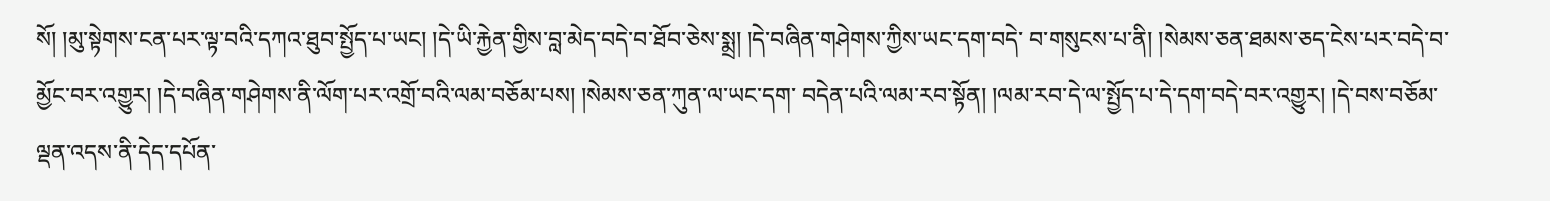སོ། །མུ་སྟེགས་ངན་པར་ལྟ་བའི་དཀའ་ཐུབ་སྤྱོད་པ་ཡང། །དེ་ཡི་རྐྱེན་གྱིས་བླ་མེད་བདེ་བ་ཐོབ་ཅེས་སྨྲ། །དེ་བཞིན་གཤེགས་ཀྱིས་ཡང་དག་བདེ་ བ་གསུངས་པ་ནི། །སེམས་ཅན་ཐམས་ཅད་ངེས་པར་བདེ་བ་མྱོང་བར་འགྱུར། །དེ་བཞིན་གཤེགས་ནི་ལོག་པར་འགྲོ་བའི་ལམ་བཅོམ་པས། །སེམས་ཅན་ཀུན་ལ་ཡང་དག་ བདེན་པའི་ལམ་རབ་སྟོན། །ལམ་རབ་དེ་ལ་སྤྱོད་པ་དེ་དག་བདེ་བར་འགྱུར། །དེ་བས་བཅོམ་ལྡན་འདས་ནི་དེད་དཔོན་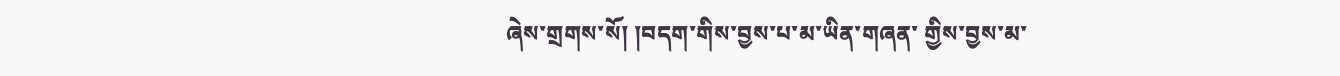ཞེས་གྲགས་སོ། །བདག་གིས་བྱས་པ་མ་ཡིན་གཞན་ གྱིས་བྱས་མ་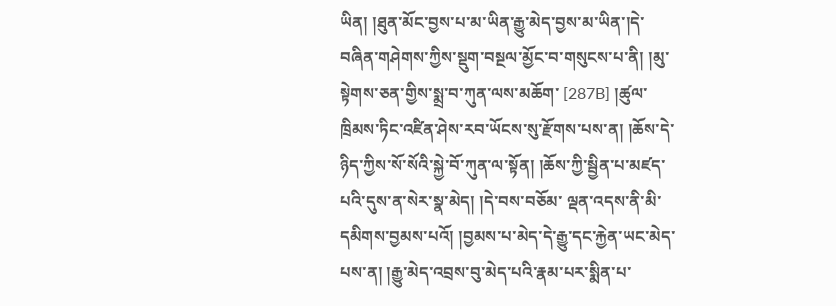ཡིན། །ཐུན་མོང་བྱས་པ་མ་ཡིན་རྒྱུ་མེད་བྱས་མ་ཡིན་།དེ་བཞིན་གཤེགས་ཀྱིས་སྡུག་བསྔལ་མྱོང་བ་གསུངས་པ་ནི། །མུ་སྟེགས་ཅན་གྱིས་སྨྲ་བ་ཀུན་ལས་མཆོག་ [287B] །ཚུལ་ཁྲིམས་ཏིང་འཛིན་ཤེས་རབ་ཡོངས་སུ་རྫོགས་པས་ན། །ཆོས་དེ་ཉིད་ཀྱིས་སོ་སོའི་སྐྱེ་བོ་ཀུན་ལ་སྟོན། །ཆོས་ཀྱི་སྦྱིན་པ་མཛད་པའི་དུས་ན་སེར་སྣ་མེད། །དེ་བས་བཅོམ་ ལྡན་འདས་ནི་མི་དམིགས་བྱམས་པའོ། །བྱམས་པ་མེད་དེ་རྒྱུ་དང་རྐྱེན་ཡང་མེད་པས་ན། །རྒྱུ་མེད་འབྲས་བུ་མེད་པའི་རྣམ་པར་སྨིན་པ་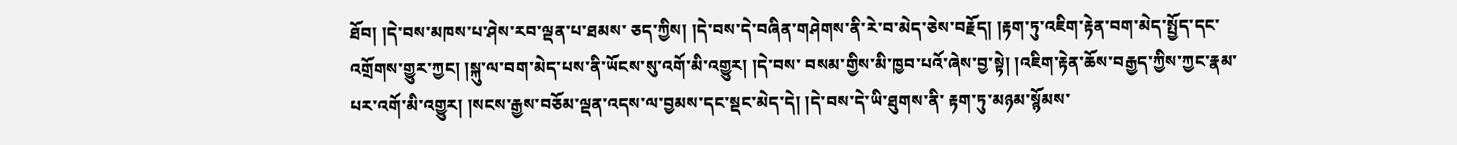ཐོབ། །དེ་བས་མཁས་པ་ཤེས་རབ་ལྡན་པ་ཐམས་ ཅད་ཀྱིས། །དེ་བས་དེ་བཞིན་གཤེགས་ནི་རེ་བ་མེད་ཅེས་བརྗོད། །རྟག་ཏུ་འཇིག་རྟེན་བག་མེད་སྤྱོད་དང་འགྲོགས་གྱུར་ཀྱང། །སྐུ་ལ་བག་མེད་པས་ནི་ཡོངས་སུ་འགོ་མི་འགྱུར། །དེ་བས་ བསམ་གྱིས་མི་ཁྱབ་པའོ་ཞེས་བྱ་སྟེ། །འཇིག་རྟེན་ཆོས་བརྒྱད་ཀྱིས་ཀྱང་རྣམ་པར་འགོ་མི་འགྱུར། །སངས་རྒྱས་བཅོམ་ལྡན་འདས་ལ་བྱམས་དང་སྡང་མེད་དེ། །དེ་བས་དེ་ཡི་ཐུགས་ནི་ རྟག་ཏུ་མཉམ་སྙོམས་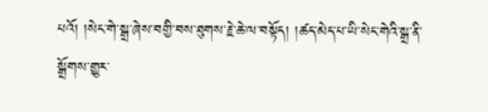པའོ། །སེང་གེ་སྒྲ་ཞེས་བགྱི་བས་ཐུགས་རྗེ་ཆེ་ལ་བསྟོད། །ཚད་མེད་པ་ཡི་སེང་གེའི་སྒྲ་ནི་སྒྲོགས་གྱུར་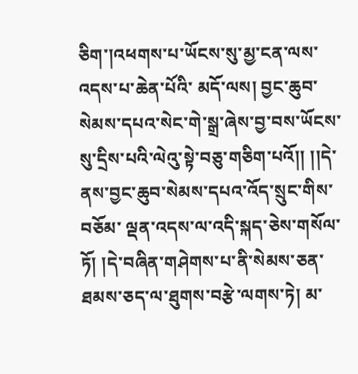ཅིག་།འཕགས་པ་ཡོངས་སུ་མྱ་ངན་ལས་འདས་པ་ཆེན་པོའི་ མདོ་ལས། བྱང་ཆུབ་སེམས་དཔའ་སེང་གེ་སྒྲ་ཞེས་བྱ་བས་ཡོངས་སུ་དྲིས་པའི་ལེའུ་སྟེ་བཅུ་གཅིག་པའོ།། །།དེ་ནས་བྱང་ཆུབ་སེམས་དཔའ་འོད་སྲུང་གིས་བཅོམ་ ལྡན་འདས་ལ་འདི་སྐད་ཅེས་གསོལ་ཏོ། །དེ་བཞིན་གཤེགས་པ་ནི་སེམས་ཅན་ཐམས་ཅད་ལ་ཐུགས་བརྩེ་ལགས་ཏེ། མ་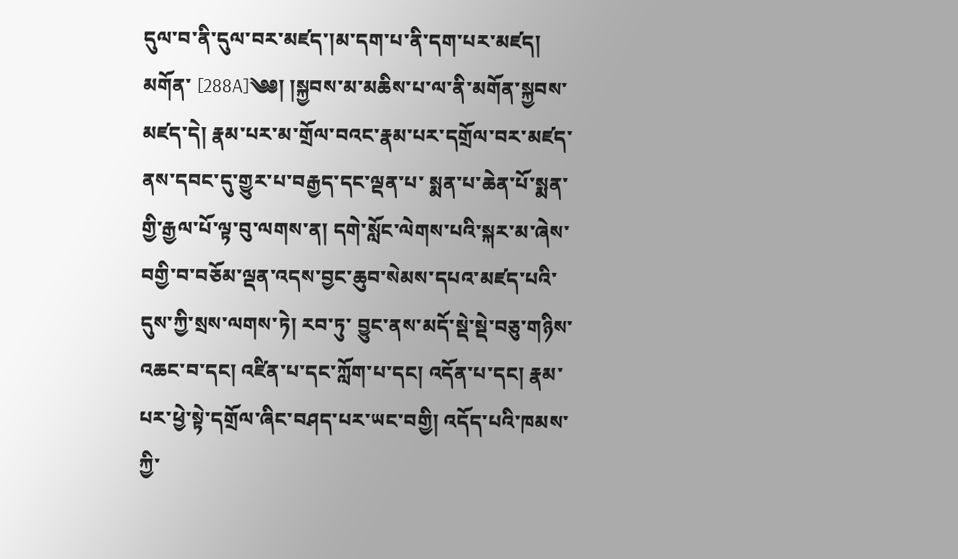དུལ་བ་ནི་དུལ་བར་མཛད་།མ་དག་པ་ནི་དག་པར་མཛད། མགོན་ [288A]༄༅། །སྐྱབས་མ་མཆིས་པ་ལ་ནི་མགོན་སྐྱབས་མཛད་དེ། རྣམ་པར་མ་གྲོལ་བའང་རྣམ་པར་དགྲོལ་བར་མཛད་ནས་དབང་དུ་གྱུར་པ་བརྒྱད་དང་ལྡན་པ་ སྨན་པ་ཆེན་པོ་སྨན་གྱི་རྒྱལ་པོ་ལྟ་བུ་ལགས་ན། དགེ་སློང་ལེགས་པའི་སྐར་མ་ཞེས་བགྱི་བ་བཅོམ་ལྡན་འདས་བྱང་ཆུབ་སེམས་དཔའ་མཛད་པའི་དུས་ཀྱི་སྲས་ལགས་ཏེ། རབ་ཏུ་ བྱུང་ནས་མདོ་སྡེ་སྡེ་བཅུ་གཉིས་འཆང་བ་དང། འཛིན་པ་དང་ཀློག་པ་དང། འདོན་པ་དང། རྣམ་པར་ཕྱེ་སྟེ་དགྲོལ་ཞིང་བཤད་པར་ཡང་བགྱི། འདོད་པའི་ཁམས་ཀྱི་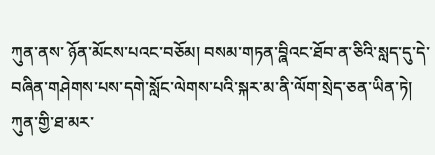ཀུན་ནས་ ཉོན་མོངས་པའང་བཅོམ། བསམ་གཏན་བྮིའང་ཐོབ་ན་ཅིའི་སླད་དུ་དེ་བཞིན་གཤེགས་པས་དགེ་སློང་ལེགས་པའི་སྐར་མ་ནི་ལོག་སྲེད་ཅན་ཡིན་ཏེ། ཀུན་གྱི་ཐ་མར་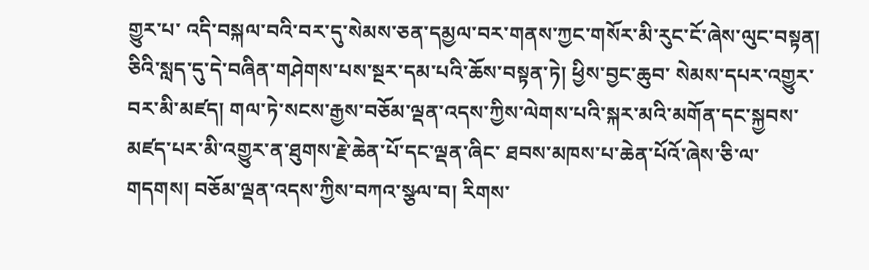གྱུར་པ་ འདི་བསྐལ་བའི་བར་དུ་སེམས་ཅན་དམྱལ་བར་གནས་ཀྱང་གསོར་མི་རུང་ངོ་ཞེས་ལུང་བསྟན། ཅིའི་སླད་དུ་དེ་བཞིན་གཤེགས་པས་སྔར་དམ་པའི་ཆོས་བསྟན་ཏེ། ཕྱིས་བྱང་ཆུབ་ སེམས་དཔར་འགྱུར་བར་མི་མཛད། གལ་ཏེ་སངས་རྒྱས་བཅོམ་ལྡན་འདས་ཀྱིས་ལེགས་པའི་སྐར་མའི་མགོན་དང་སྐྱབས་མཛད་པར་མི་འགྱུར་ན་ཐུགས་རྗེ་ཆེན་པོ་དང་ལྡན་ཞིང་ ཐབས་མཁས་པ་ཆེན་པོའོ་ཞེས་ཅི་ལ་གདགས། བཅོམ་ལྡན་འདས་ཀྱིས་བཀའ་སྩལ་བ། རིགས་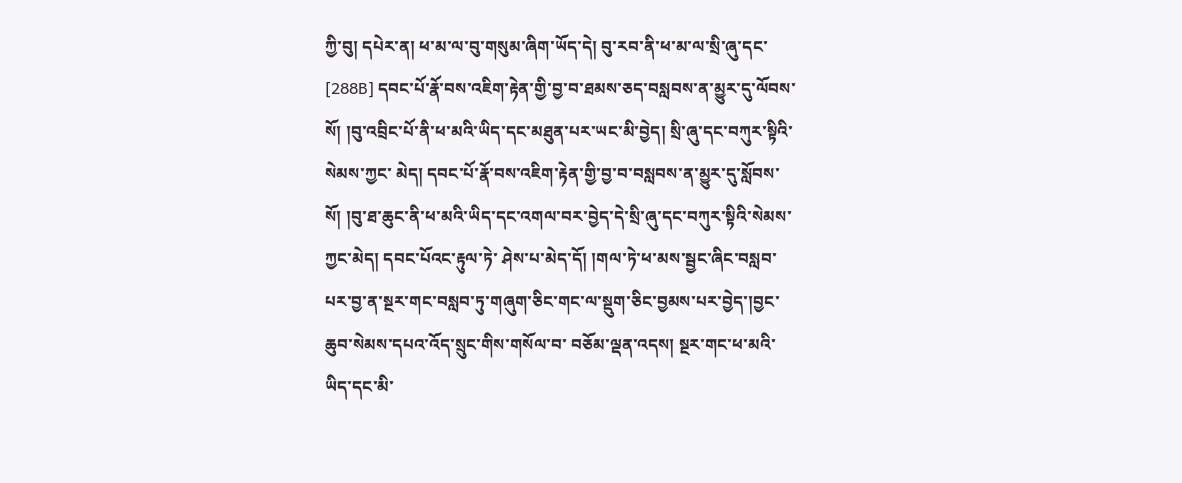ཀྱི་བུ། དཔེར་ན། ཕ་མ་ལ་བུ་གསུམ་ཞིག་ཡོད་དེ། བུ་རབ་ནི་ཕ་མ་ལ་སྲི་ཞུ་དང་ [288B] དབང་པོ་རྣོ་བས་འཇིག་རྟེན་གྱི་བྱ་བ་ཐམས་ཅད་བསླབས་ན་མྱུར་དུ་ལོབས་སོ། །བུ་འབྲིང་པོ་ནི་ཕ་མའི་ཡིད་དང་མཐུན་པར་ཡང་མི་བྱེད། སྲི་ཞུ་དང་བཀུར་སྟིའི་སེམས་ཀྱང་ མེད། དབང་པོ་རྣོ་བས་འཇིག་རྟེན་གྱི་བྱ་བ་བསླབས་ན་མྱུར་དུ་སློབས་སོ། །བུ་ཐ་ཆུང་ནི་ཕ་མའི་ཡིད་དང་འགལ་བར་བྱེད་དེ་སྲི་ཞུ་དང་བཀུར་སྟིའི་སེམས་ཀྱང་མེད། དབང་པོའང་རྟུལ་ཏེ་ ཤེས་པ་མེད་དོ། །གལ་ཏེ་ཕ་མས་སྦྱང་ཞིང་བསླབ་པར་བྱ་ན་སྔར་གང་བསླབ་ཏུ་གཞུག་ཅིང་གང་ལ་སྡུག་ཅིང་བྱམས་པར་བྱེད་།བྱང་ཆུབ་སེམས་དཔའ་འོད་སྲུང་གིས་གསོལ་བ་ བཅོམ་ལྡན་འདས། སྔར་གང་ཕ་མའི་ཡིད་དང་མི་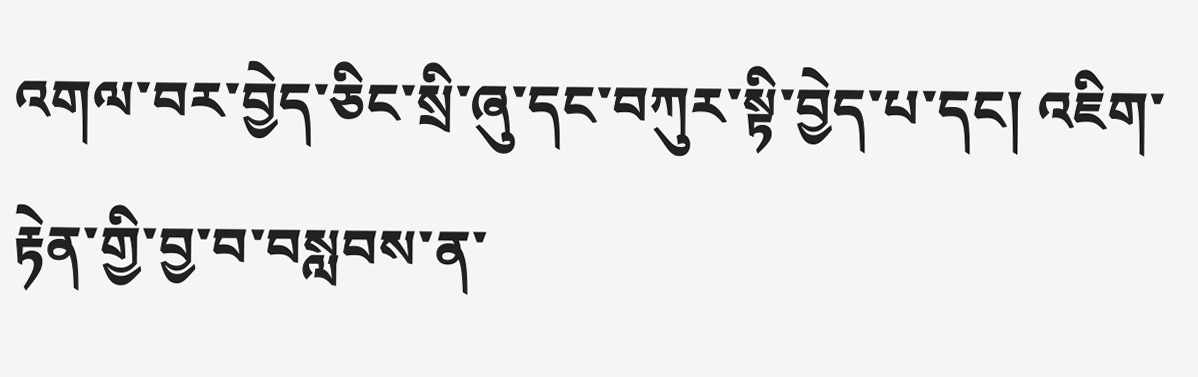འགལ་བར་བྱེད་ཅིང་སྲི་ཞུ་དང་བཀུར་སྟི་བྱེད་པ་དང། འཇིག་རྟེན་གྱི་བྱ་བ་བསླབས་ན་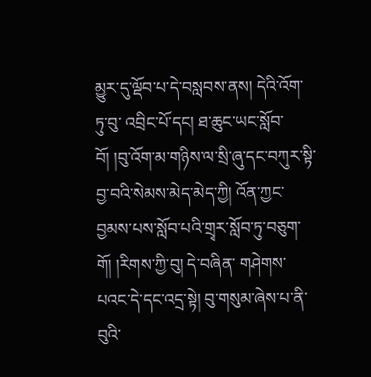མྱུར་དུ་ལྡོབ་པ་དེ་བསླབས་ནས། དེའི་འོག་ཏུ་བུ་ འབྲིང་པོ་དང། ཐ་ཆུང་ཡང་སློབ་བོ། །བུ་འོག་མ་གཉིས་ལ་སྲི་ཞུ་དང་བཀུར་སྟི་བྱ་བའི་སེམས་མེད་མེད་ཀྱི། འོན་ཀྱང་བྱམས་པས་སློབ་པའི་གྲྭར་སློབ་ཏུ་བཅུག་གོ། །རིགས་ཀྱི་བུ། དེ་བཞིན་ གཤེགས་པའང་དེ་དང་འདྲ་སྟེ། བུ་གསུམ་ཞེས་པ་ནི་བུའི་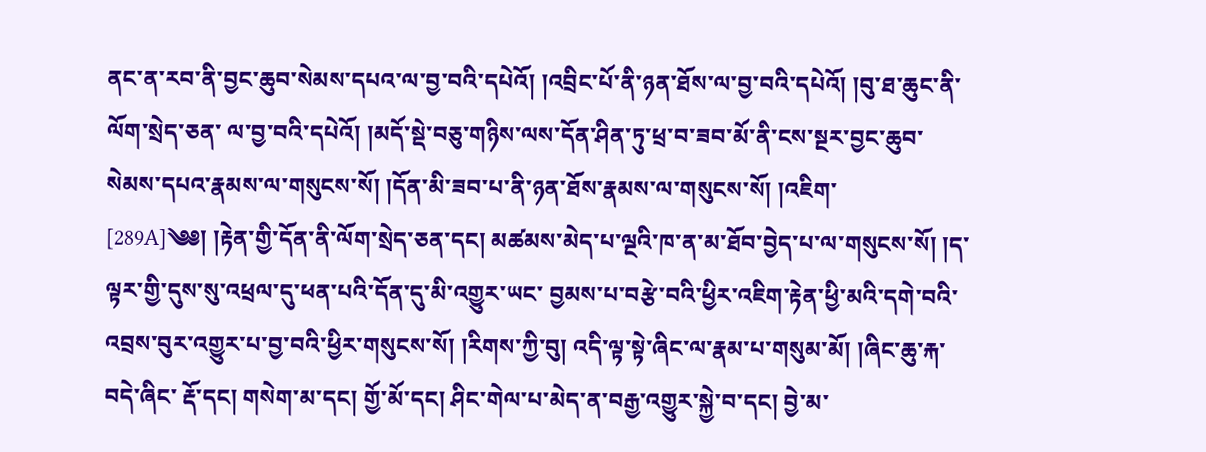ནང་ན་རབ་ནི་བྱང་ཆུབ་སེམས་དཔའ་ལ་བྱ་བའི་དཔེའོ། །འབྲིང་པོ་ནི་ཉན་ཐོས་ལ་བྱ་བའི་དཔེའོ། །བུ་ཐ་ཆུང་ནི་ལོག་སྲེད་ཅན་ ལ་བྱ་བའི་དཔེའོ། །མདོ་སྡེ་བཅུ་གཉིས་ལས་དོན་ཤིན་ཏུ་ཕྲ་བ་ཟབ་མོ་ནི་ངས་སྔར་བྱང་ཆུབ་སེམས་དཔའ་རྣམས་ལ་གསུངས་སོ། །དོན་མི་ཟབ་པ་ནི་ཉན་ཐོས་རྣམས་ལ་གསུངས་སོ། །འཇིག་ [289A]༄༅། །རྟེན་གྱི་དོན་ནི་ལོག་སྲེད་ཅན་དང། མཚམས་མེད་པ་ལྔའི་ཁ་ན་མ་ཐོབ་བྱེད་པ་ལ་གསུངས་སོ། །ད་ལྟར་གྱི་དུས་སུ་འཕྲལ་དུ་ཕན་པའི་དོན་དུ་མི་འགྱུར་ཡང་ བྱམས་པ་བརྩེ་བའི་ཕྱིར་འཇིག་རྟེན་ཕྱི་མའི་དགེ་བའི་འབྲས་བུར་འགྱུར་པ་བྱ་བའི་ཕྱིར་གསུངས་སོ། །རིགས་ཀྱི་བུ། འདི་ལྟ་སྟེ་ཞིང་ལ་རྣམ་པ་གསུམ་མོ། །ཞིང་ཆུ་རྐ་བདེ་ཞིང་ རྡོ་དང། གསེག་མ་དང། གྱོ་མོ་དང། ཤིང་གེལ་པ་མེད་ན་བརྒྱ་འགྱུར་སྐྱེ་བ་དང། བྱེ་མ་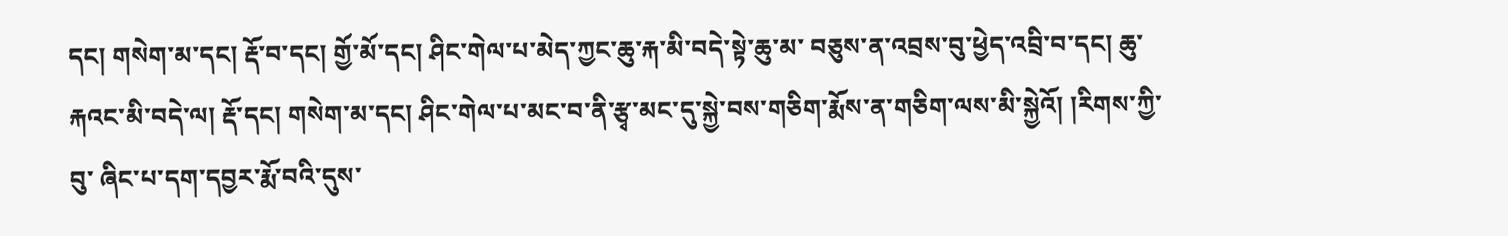དང། གསེག་མ་དང། རྡོ་བ་དང། གྱོ་མོ་དང། ཤིང་གེལ་པ་མེད་ཀྱང་ཆུ་རྐ་མི་བདེ་སྟེ་ཆུ་མ་ བཅུས་ན་འབྲས་བུ་ཕྱེད་འབྲི་བ་དང། ཆུ་རྐའང་མི་བདེ་ལ། རྡོ་དང། གསེག་མ་དང། ཤིང་གེལ་པ་མང་བ་ནི་རྩྭ་མང་དུ་སྐྱེ་བས་གཅིག་རྨོས་ན་གཅིག་ལས་མི་སྐྱེའོ། །རིགས་ཀྱི་བུ་ ཞིང་པ་དག་དབྱར་རྨོ་བའི་དུས་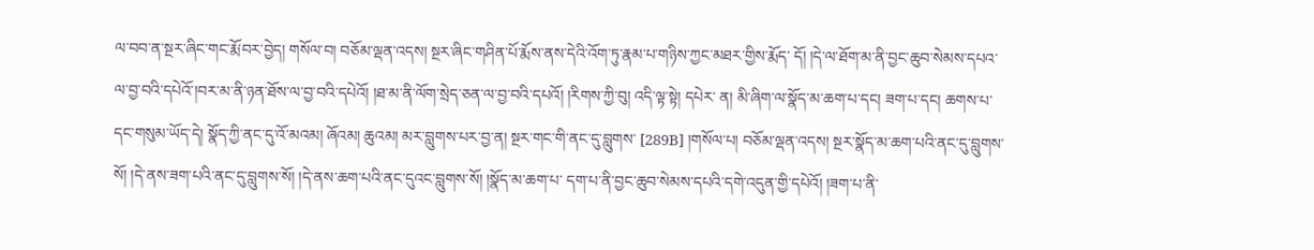ལ་བབ་ན་སྔར་ཞིང་གང་རྨོ་བར་བྱེད། གསོལ་བ། བཅོམ་ལྡན་འདས། སྔར་ཞིང་གཤིན་པོ་རྨོས་ནས་དེའི་འོག་ཏུ་རྣམ་པ་གཉིས་ཀྱང་མཐར་གྱིས་རྨོད་ དོ། །དེ་ལ་ཐོག་མ་ནི་བྱང་ཆུབ་སེམས་དཔའ་ལ་བྱ་བའི་དཔེའོ་།བར་མ་ནི་ཉན་ཐོས་ལ་བྱ་བའི་དཔེའོ། །ཐ་མ་ནི་ལོག་སྲེད་ཅན་ལ་བྱ་བའི་དཔའོ། །རིགས་ཀྱི་བུ། འདི་ལྟ་སྟེ། དཔེར་ ན། མི་ཞིག་ལ་སྣོད་མ་ཆག་པ་དང། ཟག་པ་དང། ཆགས་པ་དང་གསུམ་ཡོད་དེ། སྣོད་ཀྱི་ནང་དུ་འོ་མའམ། ཞོའམ། ཆུའམ། མར་བླུགས་པར་བྱ་ན། སྔར་གང་གི་ནང་དུ་བླུགས་ [289B] །གསོལ་པ། བཅོམ་ལྡན་འདས། སྔར་སྣོད་མ་ཆག་པའི་ནང་དུ་བླུགས་སོ། །དེ་ནས་ཟག་པའི་ནང་དུ་བླུགས་སོ། །དེ་ནས་ཆག་པའི་ནང་དུའང་བླུགས་སོ། །སྣོད་མ་ཆག་པ་ དག་པ་ནི་བྱང་ཆུབ་སེམས་དཔའི་དགེ་འདུན་གྱི་དཔེའོ། །ཟག་པ་ནི་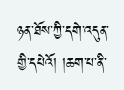ཉན་ཐོས་ཀྱི་དགེ་འདུན་གྱི་དཔེའོ། །ཆག་པ་ནི་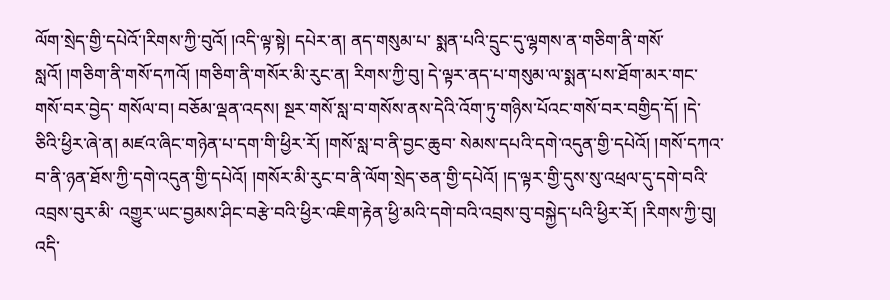ལོག་སྲེད་གྱི་དཔེའོ་།རིགས་ཀྱི་བུའོ། །འདི་ལྟ་སྟེ། དཔེར་ན། ནད་གསུམ་པ་ སྨན་པའི་དྲུང་དུ་ལྷགས་ན་གཅིག་ནི་གསོ་སླའོ། །གཅིག་ནི་གསོ་དཀའོ། །གཅིག་ནི་གསོར་མི་རུང་ན། རིགས་ཀྱི་བུ། དེ་ལྟར་ནད་པ་གསུམ་ལ་སྨན་པས་ཐོག་མར་གང་གསོ་བར་བྱེད་ གསོལ་བ། བཅོམ་ལྡན་འདས། སྔར་གསོ་སླ་བ་གསོས་ནས་དེའི་འོག་ཏུ་གཉིས་པོའང་གསོ་བར་བགྱིད་དོ། །དེ་ཅིའི་ཕྱིར་ཞེ་ན། མཛའ་ཞིང་གཉེན་པ་དག་གི་ཕྱིར་རོ། །གསོ་སླ་བ་ནི་བྱང་ཆུབ་ སེམས་དཔའི་དགེ་འདུན་གྱི་དཔེའོ། །གསོ་དཀའ་བ་ནི་ཉན་ཐོས་ཀྱི་དགེ་འདུན་གྱི་དཔེའོ། །གསོར་མི་རུང་བ་ནི་ལོག་སྲེད་ཅན་གྱི་དཔེའོ། །ད་ལྟར་གྱི་དུས་སུ་འཕྲལ་དུ་དགེ་བའི་འབྲས་བུར་མི་ འགྱུར་ཡང་བྱམས་ཤིང་བརྩེ་བའི་ཕྱིར་འཇིག་རྟེན་ཕྱི་མའི་དགེ་བའི་འབྲས་བུ་བསྐྱེད་པའི་ཕྱིར་རོ། །རིགས་ཀྱི་བུ། འདི་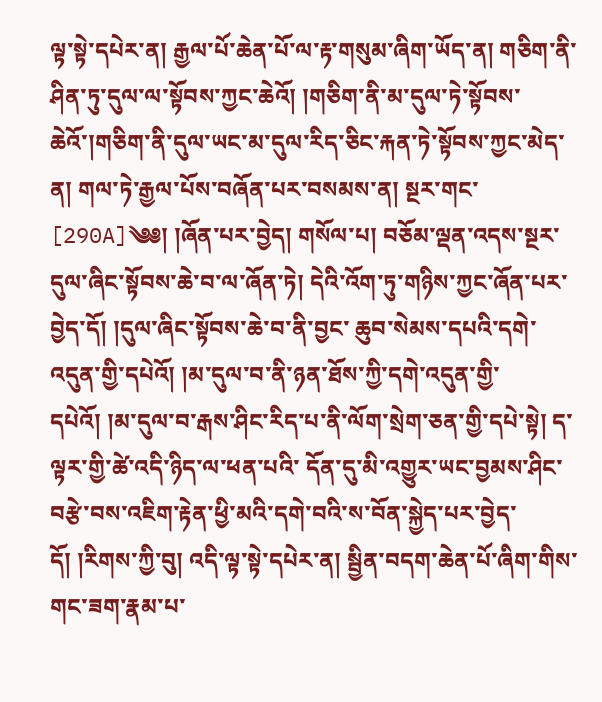ལྟ་སྟེ་དཔེར་ན། རྒྱལ་པོ་ཆེན་པོ་ལ་རྟ་གསུམ་ཞིག་ཡོད་ན། གཅིག་ནི་ ཤིན་ཏུ་དུལ་ལ་སྟོབས་ཀྱང་ཆེའོ། །གཅིག་ནི་མ་དུལ་ཏེ་སྟོབས་ཆེའོ་།གཅིག་ནི་དུལ་ཡང་མ་དུལ་རིད་ཅིང་རྐན་ཏེ་སྟོབས་ཀྱང་མེད་ན། གལ་ཏེ་རྒྱལ་པོས་བཞོན་པར་བསམས་ན། སྔར་གང་ [290A]༄༅། །ཞོན་པར་བྱེད། གསོལ་པ། བཅོམ་ལྡན་འདས་སྔར་དུལ་ཞིང་སྟོབས་ཆེ་བ་ལ་ཞོན་ཏེ། དེའི་འོག་ཏུ་གཉིས་ཀྱང་ཞོན་པར་བྱེད་དོ། །དུལ་ཞིང་སྟོབས་ཆེ་བ་ནི་བྱང་ ཆུབ་སེམས་དཔའི་དགེ་འདུན་གྱི་དཔེའོ། །མ་དུལ་བ་ནི་ཉན་ཐོས་ཀྱི་དགེ་འདུན་གྱི་དཔེའོ། །མ་དུལ་བ་རྒས་ཤིང་རིད་པ་ནི་ལོག་སྲེག་ཅན་གྱི་དཔེ་སྟེ། ད་ལྟར་གྱི་ཚེ་འདི་ཉིད་ལ་ཕན་པའི་ དོན་དུ་མི་འགྱུར་ཡང་བྱམས་ཤིང་བརྩེ་བས་འཇིག་རྟེན་ཕྱི་མའི་དགེ་བའི་ས་བོན་སྐྱེད་པར་བྱེད་དོ། །རིགས་ཀྱི་བུ། འདི་ལྟ་སྟེ་དཔེར་ན། སྦྱིན་བདག་ཆེན་པོ་ཞིག་གིས་གང་ཟག་རྣམ་པ་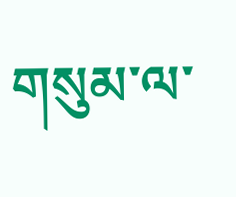གསུམ་ལ་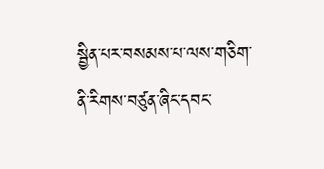སྦྱིན་པར་བསམས་པ་ལས་གཅིག་ནི་རིགས་བཙུན་ཞིང་དབང་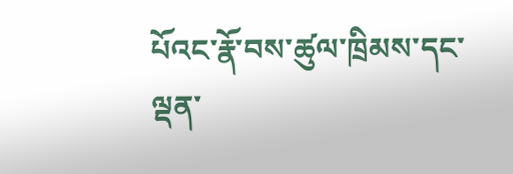པོའང་རྣོ་བས་ཚུལ་ཁྲིམས་དང་ལྡན་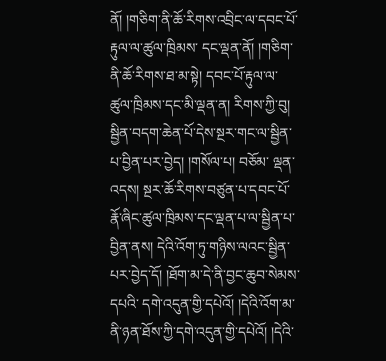ནོ། །གཅིག་ནི་ཆོ་རིགས་འབྲིང་ལ་དབང་པོ་རྟུལ་ལ་ཚུལ་ཁྲིམས་ དང་ལྡན་ནོ། །གཅིག་ནི་ཆོ་རིགས་ཐ་མ་སྟེ། དབང་པོ་རྟུལ་ལ་ཚུལ་ཁྲིམས་དང་མི་ལྡན་ན། རིགས་ཀྱི་བུ། སྦྱིན་བདག་ཆེན་པོ་དེས་སྔར་གང་ལ་སྦྱིན་པ་བྱིན་པར་བྱེད། །གསོལ་པ། བཅོམ་ ལྡན་འདས། སྔར་ཆོ་རིགས་བཙུན་པ་དབང་པོ་རྣོ་ཞིང་ཚུལ་ཁྲིམས་དང་ལྡན་པ་ལ་སྦྱིན་པ་བྱིན་ནས། དེའི་འོག་ཏུ་གཉིས་ལའང་སྦྱིན་པར་བྱེད་དོ། །ཐོག་མ་དེ་ནི་བྱང་ཆུབ་སེམས་དཔའི་ དགེ་འདུན་གྱི་དཔེའོ། །དེའི་འོག་མ་ནི་ཉན་ཐོས་ཀྱི་དགེ་འདུན་གྱི་དཔེའོ། །དེའི་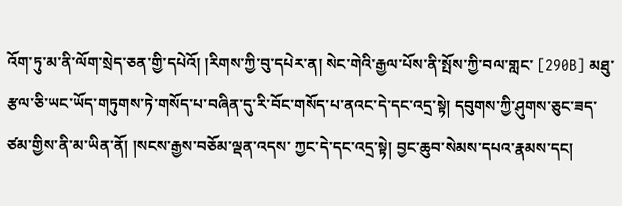འོག་ཏུ་མ་ནི་ལོག་སྲེད་ཅན་གྱི་དཔེའོ། །རིགས་ཀྱི་བུ་དཔེར་ན། སེང་གེའི་རྒྱལ་པོས་ནི་སྤོས་ཀྱི་བལ་གླང་ [290B] མཐུ་རྩལ་ཅི་ཡང་ཡོད་གཏུགས་ཏེ་གསོད་པ་བཞིན་དུ་རི་བོང་གསོད་པ་ནའང་དེ་དང་འདྲ་སྟེ། དབུགས་ཀྱི་ཤུགས་ཅུང་ཟད་ཙམ་གྱིས་ནི་མ་ཡིན་ནོ། །སངས་རྒྱས་བཅོམ་ལྡན་འདས་ ཀྱང་དེ་དང་འདྲ་སྟེ། བྱང་ཆུབ་སེམས་དཔའ་རྣམས་དང།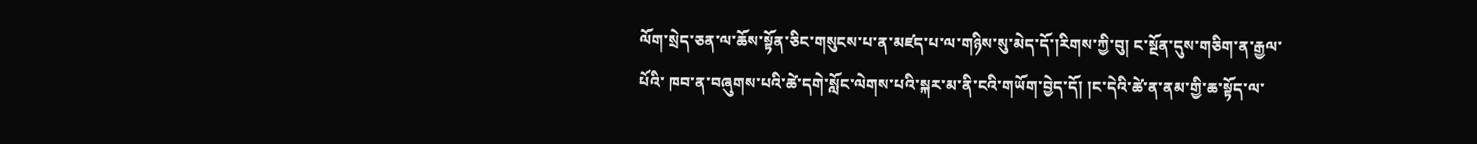ལོག་སྲེད་ཅན་ལ་ཆོས་སྟོན་ཅིང་གསུངས་པ་ན་མཛད་པ་ལ་གཉིས་སུ་མེད་དོ་།རིགས་ཀྱི་བུ། ང་སྔོན་དུས་གཅིག་ན་རྒྱལ་པོའི་ ཁབ་ན་བཞུགས་པའི་ཚེ་དགེ་སློང་ལེགས་པའི་སྐར་མ་ནི་ངའི་གཡོག་བྱེད་དོ། །ང་དེའི་ཚེ་ན་ནམ་གྱི་ཆ་སྟོད་ལ་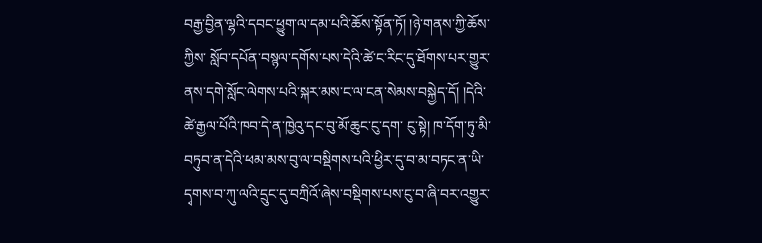བརྒྱ་བྱིན་ལྷའི་དབང་ཕྱུག་ལ་དམ་པའི་ཆོས་སྟོན་ཏོ། །ཉེ་གནས་ཀྱི་ཆོས་ཀྱིས་ སློབ་དཔོན་བསྙལ་དགོས་པས་དེའི་ཚེ་ང་རིང་དུ་ཐོགས་པར་གྱུར་ནས་དགེ་སློང་ལེགས་པའི་སྐར་མས་ང་ལ་ངན་སེམས་བསྐྱེད་དོ། །དེའི་ཚེ་རྒྱལ་པོའི་ཁབ་དེ་ན་ཁྱེའུ་དང་བུ་མོ་ཆུང་ངུ་དག་ ངུ་སྟེ། ཁ་དོག་ཏུ་མི་བཏུབ་ན་དེའི་ཕམ་མས་བུ་ལ་བསྡིགས་པའི་ཕྱིར་དུ་བ་མ་བཏང་ན་ཡི་དྭགས་བ་ཀུ་ལའི་དྲུང་དུ་བཀྲིའོ་ཞེས་བསྡིགས་པས་ངུ་བ་ཞི་བར་འགྱུར་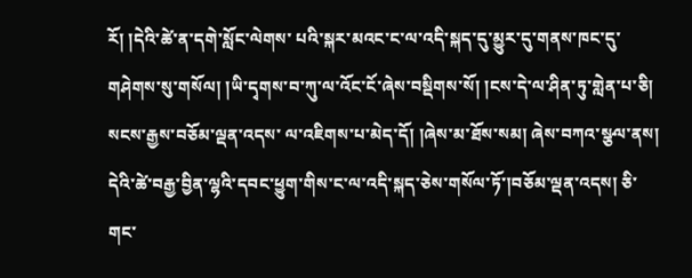རོ། །དེའི་ཚེ་ན་དགེ་སློང་ལེགས་ པའི་སྐར་མའང་ང་ལ་འདི་སྐད་དུ་མྱུར་དུ་གནས་ཁང་དུ་གཤེགས་སུ་གསོལ། །ཡི་དྭགས་བ་ཀུ་ལ་འོང་ངོ་ཞེས་བསྡིགས་སོ། །ངས་དེ་ལ་ཤིན་ཏུ་གླེན་པ་ཅི། སངས་རྒྱས་བཅོམ་ལྡན་འདས་ ལ་འཇིགས་པ་མེད་དོ། །ཞེས་མ་ཐོས་སམ། ཞེས་བཀའ་སྩལ་ནས། དེའི་ཚེ་བརྒྱ་བྱིན་ལྷའི་དབང་ཕྱུག་གིས་ང་ལ་འདི་སྐད་ཅེས་གསོལ་ཏོ་།བཅོམ་ལྡན་འདས། ཅི་གང་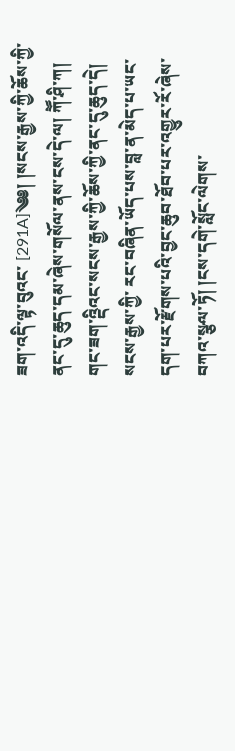ཟག་འདི་ལྟ་བུའང་ [291A]༄༅། །སངས་རྒྱས་ཀྱི་ཆོས་ཀྱི་ནང་དུ་ཆུད་དམ་ཞེས་གསོལ་ནས་ངས་དེ་ལ། ཀཽ་ཤི་ཀ། གང་ཟག་འྡིའང་སངས་རྒྱས་ཀྱི་ཆོས་ཀྱི་ནང་དུ་ཆུད་དེ། སངས་རྒྱས་ཀྱི་ རང་བཞིན་ཡོད་པས་བླ་ན་མེད་པ་ཡང་དག་པར་རྫོགས་པའི་བྱང་ཆུབ་ཐོབ་པར་འགྱུར་རོ་ཞེས་བཀའ་སྩལ་ཏོ། །ངས་དགེ་སློང་ལེགས་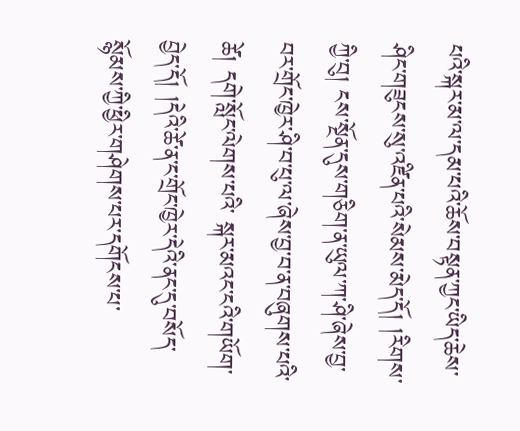པའི་སྐར་མ་ལ་དམ་པའི་ཆོས་བསྟན་ཀྱང་ཡིད་ཆེས་ ཤིང་གཟུངས་སུ་འཛིན་པའི་སེམས་མེད་དོ། །རིགས་ཀྱི་བུ། ངས་སྔོན་དུས་གཅིག་ན་ཡུལ་ཀ་ཤི་ཞེས་བྱ་བར་གྲོང་ཁྱེར་ཤི་བ་པུ་ལ་ཞེས་བྱ་བ་ན་བཞུགས་པའི་ཚེ། དགེ་སློང་ལེགས་པའི་ སྐར་མའང་ངའི་གཡོག་བྱེད་དོ། །དེའི་ཚེ་ན་ང་གྲོང་ཁྱེར་དེའི་ནང་དུ་བསོད་སྙོམས་ཀྱི་ཕྱིར་གཤེགས་པར་དགོངས་པ་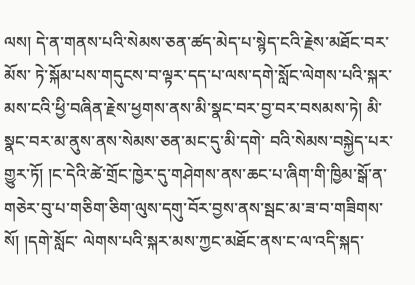ལས། དེ་ན་གནས་པའི་སེམས་ཅན་ཚད་མེད་པ་སྙེད་ངའི་རྗེས་མཐོང་བར་མོས་ ཏེ་སྐོམ་པས་གདུངས་བ་ལྟར་དད་པ་ལས་དགེ་སློང་ལེགས་པའི་སྐར་མས་ངའི་ཕྱི་བཞིན་རྗེས་ཕྱགས་ནས་མི་སྣང་བར་བྱ་བར་བསམས་ཏེ། མི་སྣང་བར་མ་ནུས་ནས་སེམས་ཅན་མང་དུ་མི་དགེ་ བའི་སེམས་བསྐྱེད་པར་གྱུར་ཏོ། །ང་དེའི་ཚེ་གྲོང་ཁྱེར་དུ་གཤེགས་ནས་ཆང་པ་ཞིག་གི་ཁྱིམ་སྒོ་ན་གཅེར་བུ་པ་གཅིག་ཅིག་ལུས་དགུ་བོར་བྱས་ནས་སྦང་མ་ཟ་བ་གཟིགས་སོ། །དགེ་སློང་ ལེགས་པའི་སྐར་མས་ཀྱང་མཐོང་ནས་ང་ལ་འདི་སྐད་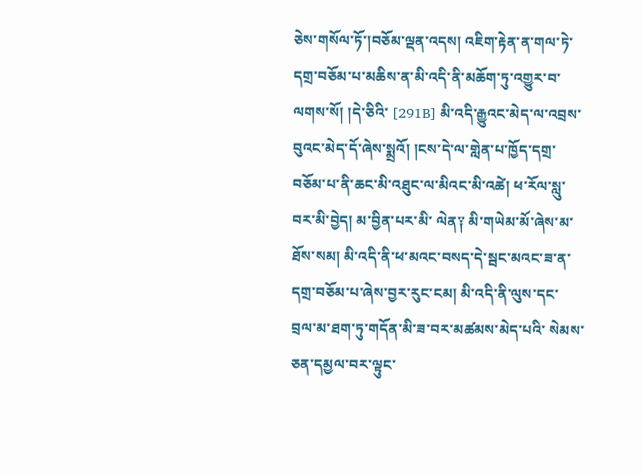ཅེས་གསོལ་ཏོ་།བཅོམ་ལྡན་འདས། འཇིག་རྟེན་ན་གལ་ཏེ་དགྲ་བཅོམ་པ་མཆིས་ན་མི་འདི་ནི་མཆོག་ཏུ་འགྱུར་བ་ལགས་སོ། །དེ་ཅིའི་ [291B] མི་འདི་རྒྱུའང་མེད་ལ་འབྲས་བུའང་མེད་དོ་ཞེས་སྨྲའོ། །ངས་དེ་ལ་གླེན་པ་ཁྱོད་དགྲ་བཅོམ་པ་ནི་ཆང་མི་འཐུང་ལ་མིའང་མི་འཚེ། ཕ་རོལ་སླུ་བར་མི་བྱེད། མ་བྱིན་པར་མི་ ལེན༑ མི་གཡེམ་མོ་ཞེས་མ་ཐོས་སམ། མི་འདི་ནི་ཕ་མའང་བསད་དེ་སྦང་མའང་ཟ་ན་དགྲ་བཅོམ་པ་ཞེས་བྱར་རུང་ངམ། མི་འདི་ནི་ལུས་དང་བྲལ་མ་ཐག་ཏུ་གདོན་མི་ཟ་བར་མཚམས་མེད་པའི་ སེམས་ཅན་དམྱལ་བར་ལྟུང་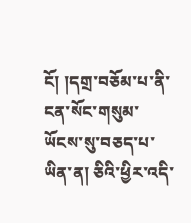ངོ། །དགྲ་བཅོམ་པ་ནི་ངན་སོང་གསུམ་ཡོངས་སུ་བཅད་པ་ཡིན་ན། ཅིའི་ཕྱིར་འདི་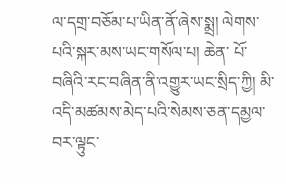ལ་དགྲ་བཅོམ་པ་ཡིན་ནོ་ཞེས་སྨྲ། ལེགས་པའི་སྐར་མས་ཡང་གསོལ་པ། ཆེན་ པོ་བཞིའི་རང་བཞིན་ནི་འགྱུར་ཡང་སྲིད་ཀྱི། མི་འདི་མཚམས་མེད་པའི་སེམས་ཅན་དམྱལ་བར་ལྟུང་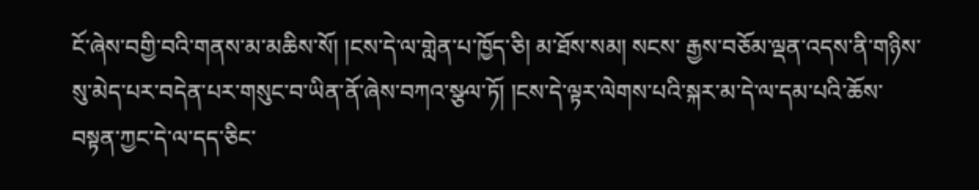ངོ་ཞེས་བགྱི་བའི་གནས་མ་མཆིས་སོ། །ངས་དེ་ལ་གླེན་པ་ཁྱོད་ཅི། མ་ཐོས་སམ། སངས་ རྒྱས་བཅོམ་ལྡན་འདས་ནི་གཉིས་སུ་མེད་པར་བདེན་པར་གསུང་བ་ཡིན་ནོ་ཞེས་བཀའ་སྩལ་ཏོ། །ངས་དེ་ལྟར་ལེགས་པའི་སྐར་མ་དེ་ལ་དམ་པའི་ཆོས་བསྟན་ཀྱང་དེ་ལ་དད་ཅིང་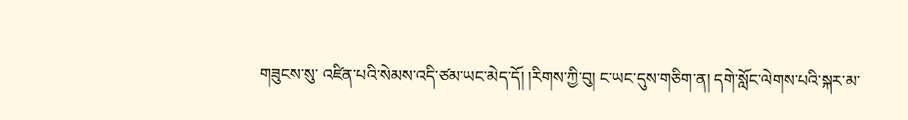གཟུངས་སུ་ འཛིན་པའི་སེམས་འདི་ཙམ་ཡང་མེད་དོ། །རིགས་ཀྱི་བུ། ང་ཡང་དུས་གཅིག་ན། དགེ་སློང་ལེགས་པའི་སྐར་མ་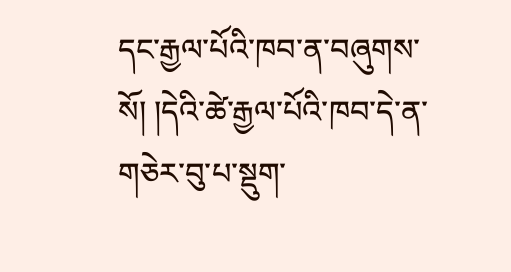དང་རྒྱལ་པོའི་ཁབ་ན་བཞུགས་སོ། །དེའི་ཚེ་རྒྱལ་པོའི་ཁབ་དེ་ན་གཅེར་བུ་པ་སྡུག་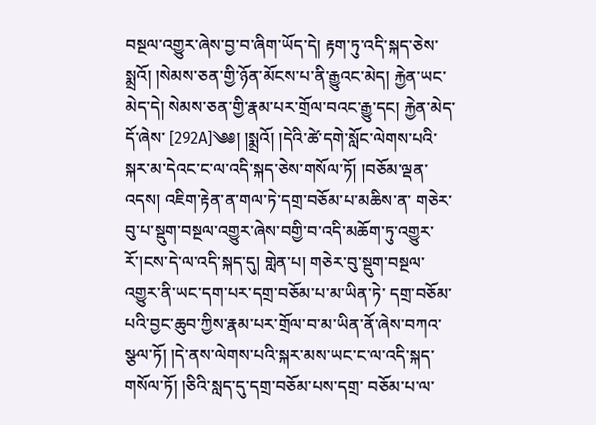བསྔལ་འགྱུར་ཞེས་བྱ་བ་ཞིག་ཡོད་དེ། རྟག་ཏུ་འདི་སྐད་ཅེས་སྨྲའོ། །སེམས་ཅན་གྱི་ཉོན་མོངས་པ་ནི་རྒྱུའང་མེད། རྐྱེན་ཡང་མེད་དེ། སེམས་ཅན་གྱི་རྣམ་པར་གྲོལ་བའང་རྒྱུ་དང། རྐྱེན་མེད་དོ་ཞེས་ [292A]༄༅། །སྨྲའོ། །དེའི་ཚེ་དགེ་སློང་ལེགས་པའི་སྐར་མ་དེའང་ང་ལ་འདི་སྐད་ཅེས་གསོལ་ཏོ། །བཅོམ་ལྡན་འདས། འཇིག་རྟེན་ན་གལ་ཏེ་དགྲ་བཅོམ་པ་མཆིས་ན་ གཅེར་བུ་པ་སྡུག་བསྔལ་འགྱུར་ཞེས་བགྱི་བ་འདི་མཆོག་ཏུ་འགྱུར་རོ་།ངས་དེ་ལ་འདི་སྐད་དུ། གླེན་པ། གཅེར་བུ་སྡུག་བསྔལ་འགྱུར་ནི་ཡང་དག་པར་དགྲ་བཅོམ་པ་མ་ཡིན་ཏེ་ དགྲ་བཅོམ་པའི་བྱང་ཆུབ་ཀྱིས་རྣམ་པར་གྲོལ་བ་མ་ཡིན་ནོ་ཞེས་བཀའ་སྩལ་ཏོ། །དེ་ནས་ལེགས་པའི་སྐར་མས་ཡང་ང་ལ་འདི་སྐད་གསོལ་ཏོ། །ཅིའི་སླད་དུ་དགྲ་བཅོམ་པས་དགྲ་ བཅོམ་པ་ལ་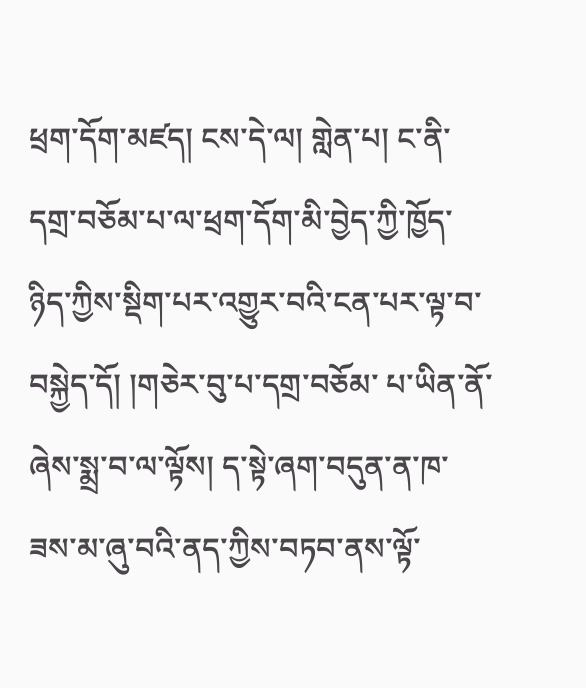ཕྲག་དོག་མཛད། ངས་དེ་ལ། གླེན་པ། ང་ནི་དགྲ་བཅོམ་པ་ལ་ཕྲག་དོག་མི་བྱེད་ཀྱི་ཁྱོད་ཉིད་ཀྱིས་སྡིག་པར་འགྱུར་བའི་ངན་པར་ལྟ་བ་བསྐྱེད་དོ། །གཅེར་བུ་པ་དགྲ་བཅོམ་ པ་ཡིན་ནོ་ཞེས་སྨྲ་བ་ལ་ལྟོས། ད་སྟེ་ཞག་བདུན་ན་ཁ་ཟས་མ་ཞུ་བའི་ནད་ཀྱིས་བཏབ་ནས་ལྟོ་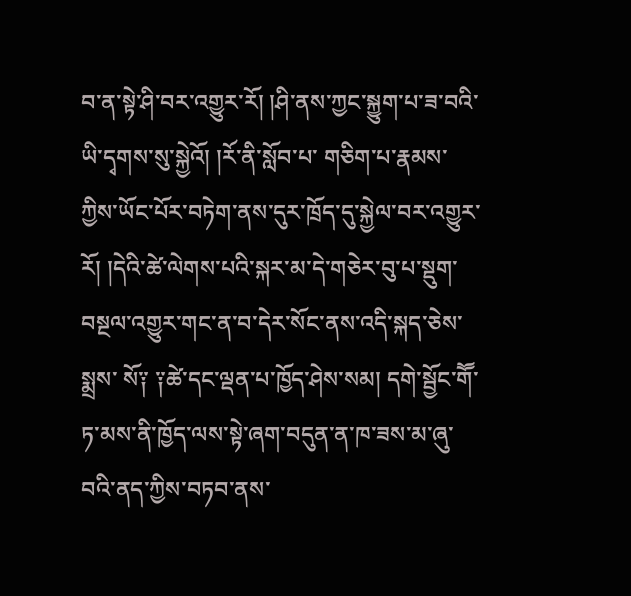བ་ན་སྟེ་ཤི་བར་འགྱུར་རོ། །ཤི་ནས་ཀྱང་སྐྱུག་པ་ཟ་བའི་ཡི་དྭགས་སུ་སྐྱེའོ། །རོ་ནི་སློབ་པ་ གཅིག་པ་རྣམས་ཀྱིས་ཡོང་པོར་བཏེག་ནས་དུར་ཁྲོད་དུ་སྐྱེལ་བར་འགྱུར་རོ། །དེའི་ཚེ་ལེགས་པའི་སྐར་མ་དེ་གཅེར་བུ་པ་སྡུག་བསྔལ་འགྱུར་གང་ན་བ་དེར་སོང་ནས་འདི་སྐད་ཅེས་སྨྲས་ སོ༑ ༑ཚེ་དང་ལྡན་པ་ཁྱོད་ཤེས་སམ། དགེ་སྦྱོང་གཽ་ཏ་མས་ནི་ཁྱོད་ལས་སྟེ་ཞག་བདུན་ན་ཁ་ཟས་མ་ཞུ་བའི་ནད་ཀྱིས་བཏབ་ནས་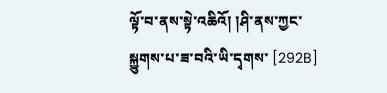ལྟོ་བ་ནས་སྟེ་འཆིའོ། །ཤི་ནས་ཀྱང་སྐྱུགས་པ་ཟ་བའི་ཡི་དྭགས་ [292B]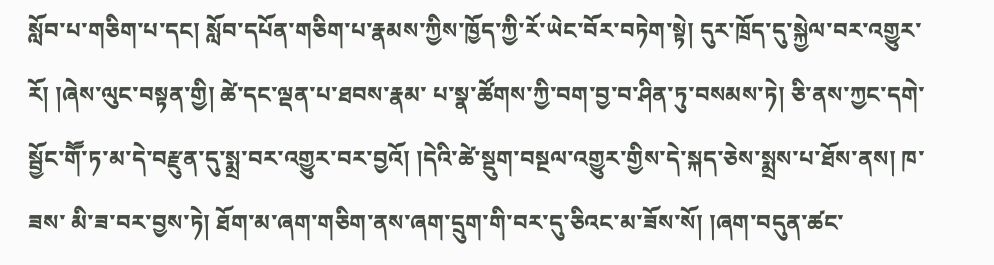སློབ་པ་གཅིག་པ་དང། སློབ་དཔོན་གཅིག་པ་རྣམས་ཀྱིས་ཁྱོད་ཀྱི་རོ་ཡེང་བོར་བཏེག་སྟེ། དུར་ཁྲོད་དུ་སྐྱེལ་བར་འགྱུར་རོ། །ཞེས་ལུང་བསྟན་གྱི། ཚེ་དང་ལྡན་པ་ཐབས་རྣམ་ པ་སྣ་ཚོགས་ཀྱི་བག་བྱ་བ་ཤིན་ཏུ་བསམས་ཏེ། ཅི་ནས་ཀྱང་དགེ་སྦྱོང་གཽ་ཏ་མ་དེ་བརྫུན་དུ་སྨྲ་བར་འགྱུར་བར་བྱའོ། །དེའི་ཚེ་སྡུག་བསྔལ་འགྱུར་གྱིས་དེ་སྐད་ཅེས་སྨྲས་པ་ཐོས་ནས། ཁ་ཟས་ མི་ཟ་བར་བྱས་ཏེ། ཐོག་མ་ཞག་གཅིག་ནས་ཞག་དྲུག་གི་བར་དུ་ཅིའང་མ་ཟོས་སོ། །ཞག་བདུན་ཚང་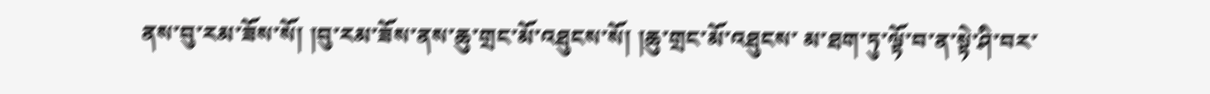ནས་བུ་རམ་ཟོས་སོ། །བུ་རམ་ཟོས་ནས་ཆུ་གྲང་མོ་འཐུངས་སོ། །ཆུ་གྲང་མོ་འཐུངས་ མ་ཐག་ཏུ་ལྟོ་བ་ན་སྟེ་ཤི་བར་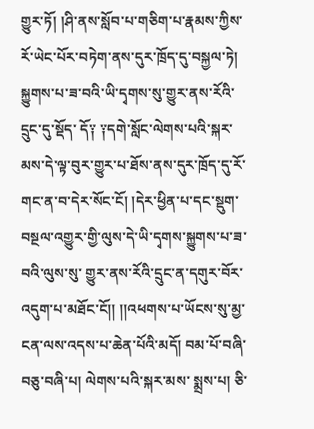གྱུར་ཏོ། །ཤི་ནས་སློབ་པ་གཅིག་པ་རྣམས་ཀྱིས་རོ་ཡེང་པོར་བཏེག་ནས་དུར་ཁྲོད་དུ་བསྐྱལ་ཏེ། སྐྱུགས་པ་ཟ་བའི་ཡི་དྭགས་སུ་གྱུར་ནས་རོའི་དྲུང་དུ་སྡོད་ དོ༑ ༑དགེ་སློང་ལེགས་པའི་སྐར་མས་དེ་ལྟ་བུར་གྱུར་པ་ཐོས་ནས་དུར་ཁྲོད་དུ་རོ་གང་ན་བ་དེར་སོང་ངོ། །དེར་ཕྱིན་པ་དང་སྡུག་བསྔལ་འགྱུར་གྱི་ལུས་དེ་ཡི་དྭགས་སྐྱུགས་པ་ཟ་བའི་ལུས་སུ་ གྱུར་ནས་རོའི་དྲུང་ན་དགུར་བོར་འདུག་པ་མཐོང་ངོ།། །།འཕགས་པ་ཡོངས་སུ་མྱ་ངན་ལས་འདས་པ་ཆེན་པོའི་མདོ། བམ་པོ་བཞི་བཅུ་བཞི་པ། ལེགས་པའི་སྐར་མས་ སྨྲས་པ། ཅི་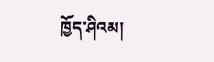ཁྱོད་ཤིའམ།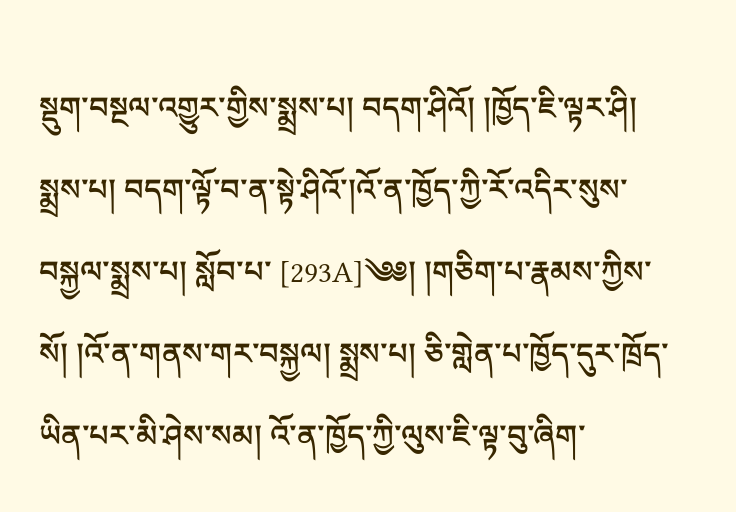སྡུག་བསྔལ་འགྱུར་གྱིས་སྨྲས་པ། བདག་ཤིའོ། །ཁྱོད་ཇི་ལྟར་ཤི། སྨྲས་པ། བདག་ལྟོ་བ་ན་སྟེ་ཤིའོ་།འོ་ན་ཁྱོད་ཀྱི་རོ་འདིར་སུས་བསྐྱལ་སྨྲས་པ། སློབ་པ་ [293A]༄༅། །གཅིག་པ་རྣམས་ཀྱིས་སོ། །འོ་ན་གནས་གར་བསྐྱལ། སྨྲས་པ། ཅི་གླེན་པ་ཁྱོད་དུར་ཁྲོད་ཡིན་པར་མི་ཤེས་སམ། འོ་ན་ཁྱོད་ཀྱི་ལུས་ཇི་ལྟ་བུ་ཞིག་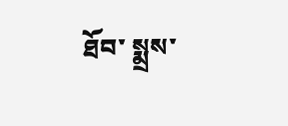ཐོབ་ སྨྲས་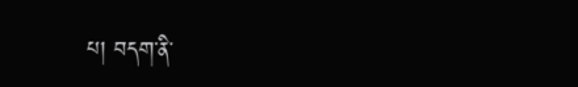པ། བདག་ནི་